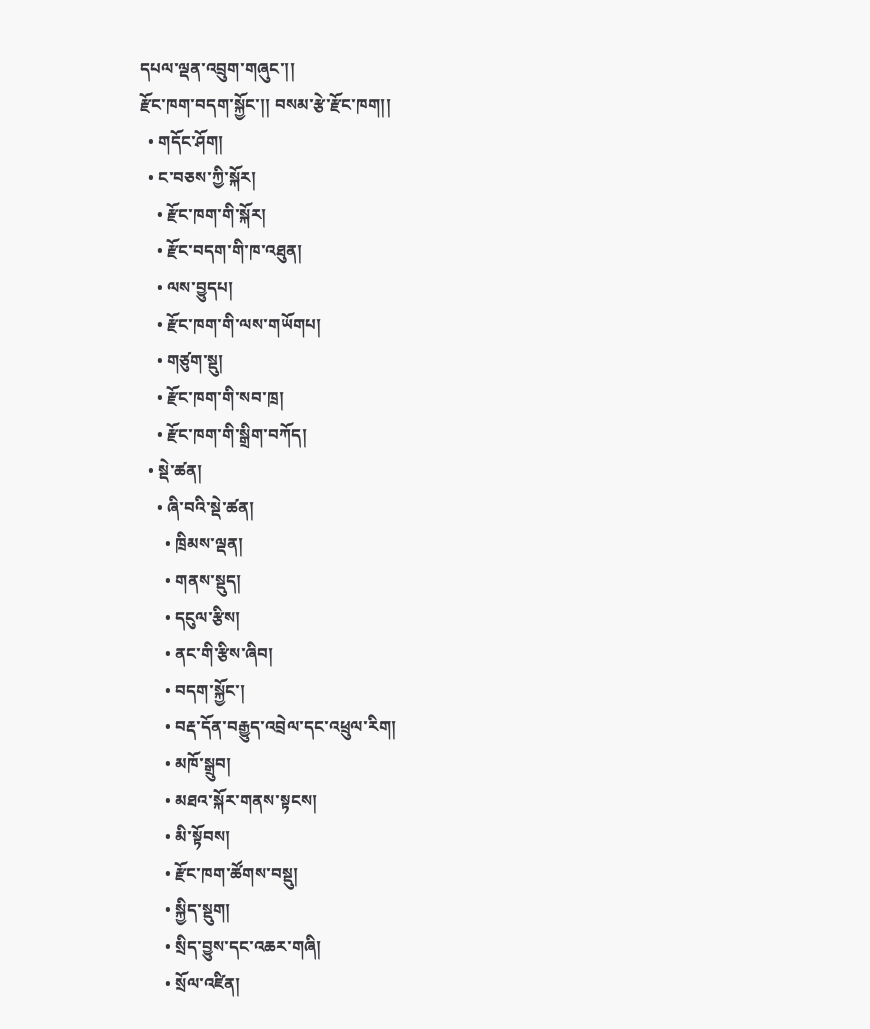དཔལ་ལྡན་འབྲུག་གཞུང་།།
རྫོང་ཁག་བདག་སྐྱོང་།། བསམ་རྩེ་རྫོང་ཁག།།
  • གདོང་ཤོག།
  • ང་བཅས་ཀྱི་སྐོར།
    • རྫོང་ཁག་གི་སྐོར།
    • རྫོང་བདག་གི་ཁ་འཐུན།
    • ལས་བྱུདཔ།
    • རྫོང་ཁག་གི་ལས་གཡོགཔ།
    • གཙུག་སྡུ།
    • རྫོང་ཁག་གི་སབ་ཁྲ།
    • རྫོང་ཁག་གི་སྒྲིག་བཀོད།
  • སྡེ་ཚན།
    • ཞི་བའི་སྡེ་ཚན།
      • ཁྲིམས་ལྡན།
      • གནས་སྡུད།
      • དངུལ་རྩིས།
      • ནང་གི་རྩིས་ཞིབ།
      • བདག་སྐྱོང་།
      • བརྡ་དོན་བརྒྱུད་འབྲེལ་དང་འཕྲུལ་རིག།
      • མཁོ་སྒྲུབ།
      • མཐའ་སྐོར་གནས་སྟངས།
      • མི་སྟོབས།
      • རྫོང་ཁག་ཚོགས་བསྡུ།
      • སྐྱིད་སྡུག།
      • སྲིད་བྱུས་དང་འཆར་གཞི།
      • སྲོལ་འཛིན།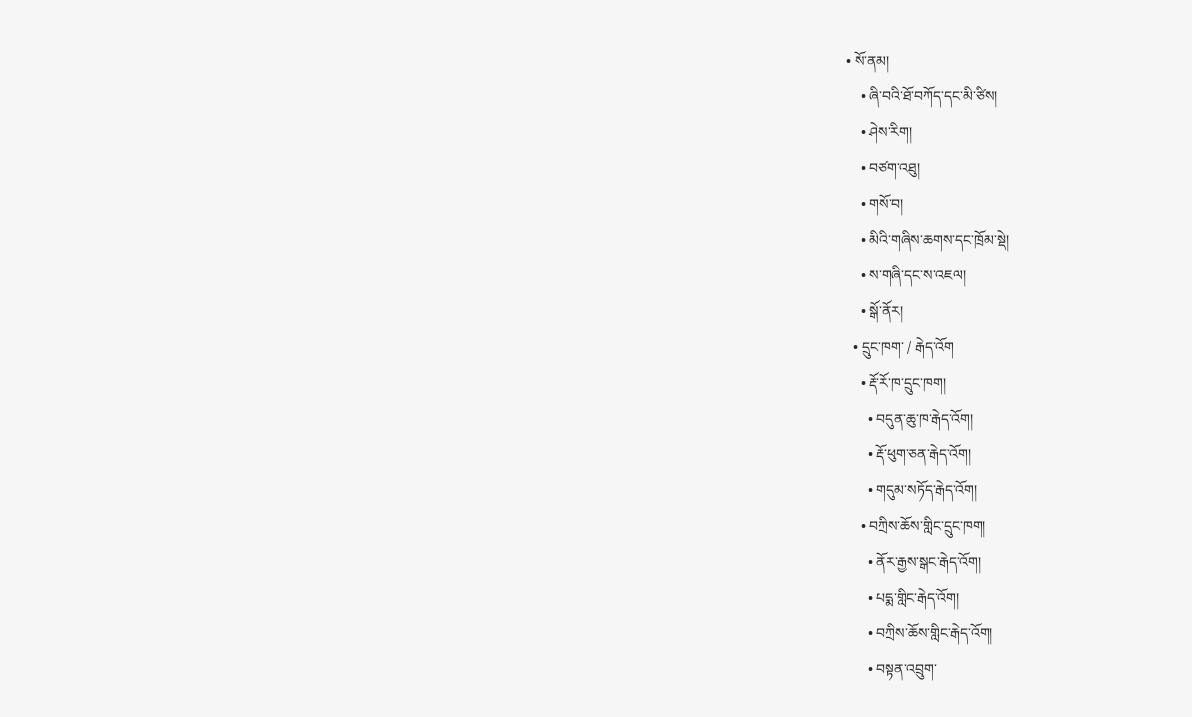• སོ་ནམ།
    • ཞི་བའི་ཐོ་བཀོད་དང་མི་ཙིས།
    • ཤེས་རིག།
    • བཙག་འཐུ།
    • གསོ་བ།
    • མིའི་གཞིས་ཆགས་དང་ཁྲོམ་སྡེ།
    • ས་གཞི་དང་ས་འཇལ།
    • སྒོ་ནོར།
  • དྲུང་ཁག་ / རྒེད་འོག
    • རྡོ་རོ་ཁ་དྲུང་ཁག།
      • བདུན་ཆུ་ཁ་རྒེད་འོག།
      • རྡོ་ཕུག་ཅན་རྒེད་འོག།
      • གདུམ་སཏོད་རྒེད་འོག།
    • བཀྲིས་ཆོས་གླིང་དྲུང་ཁག།
      • ནོར་རྒྱས་སྒང་རྒེད་འོག།
      • པདྨ་གླིང་རྒེད་འོག།
      • བཀྲིས་ཆོས་གླིང་རྒེད་འོག།
      • བསྟན་འབྲུག་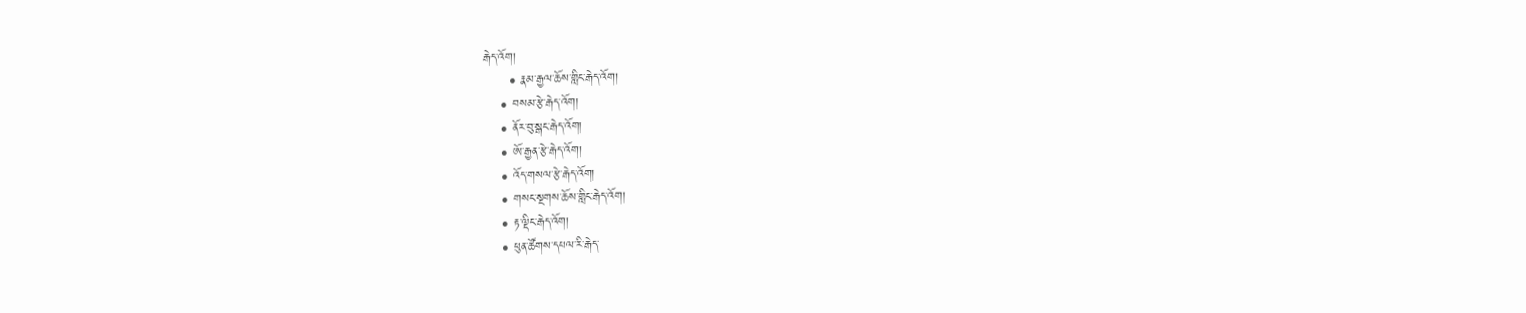རྒེད་འོག།
      • རྣམ་རྒྱལ་ཆོས་གླིང་རྒེད་འོག།
    • བསམ་རྩེ་རྒེད་འོག།
    • ནོར་བུ་སྒང་རྒེད་འོག།
    • ཨོ་རྒྱན་རྩེ་རྒེད་འོག།
    • འོད་གསལ་རྩེ་རྒེད་འོག།
    • གསང་སྔགས་ཆོས་གླིང་རྒེད་འོག།
    • རྟ་ལྡིང་རྒེད་འོག།
    • ཕུན་ཚོགས་དཔལ་རི་རྒེད་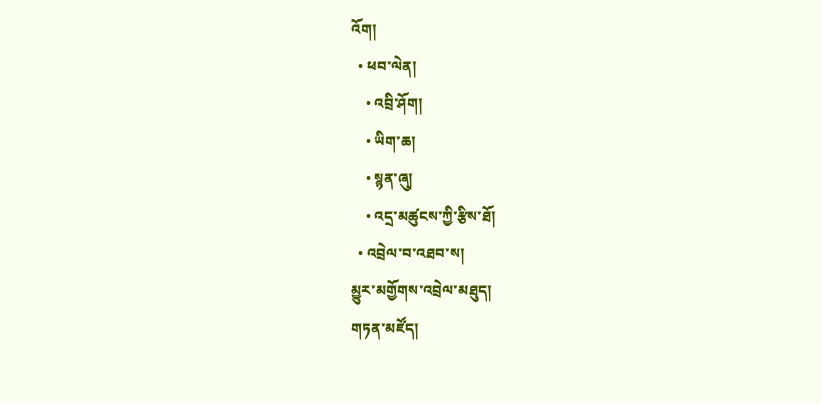འོག།
  • ཕབ་ལེན།
    • འབྲི་ཤོག།
    • ཡིག་ཆ།
    • སྙན་ཞུ།
    • འདྲ་མཚུངས་ཀྱི་རྩིས་ཐོ།
  • འབྲེལ་བ་འཐབ་ས།
མྱུར་མགྱོགས་འབྲེལ་མཐུད།
གཏན་མཛོད།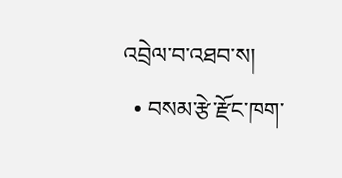འབྲེལ་བ་འཐབ་ས།
  • བསམ་རྩེ་རྫོང་ཁག་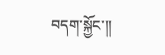བདག་སྐྱོང་།།